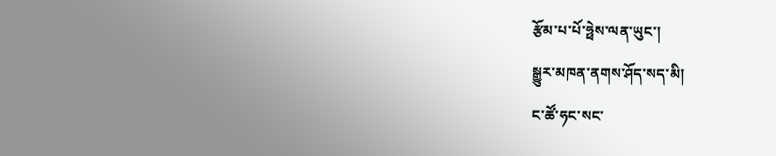རྩོམ་པ་པོ་ཧྥེས་ལན་ཡུང་།
སྒྱུར་མཁན་ནགས་ཤོད་སད་མི།
ང་ཚོ་ཧང་སང་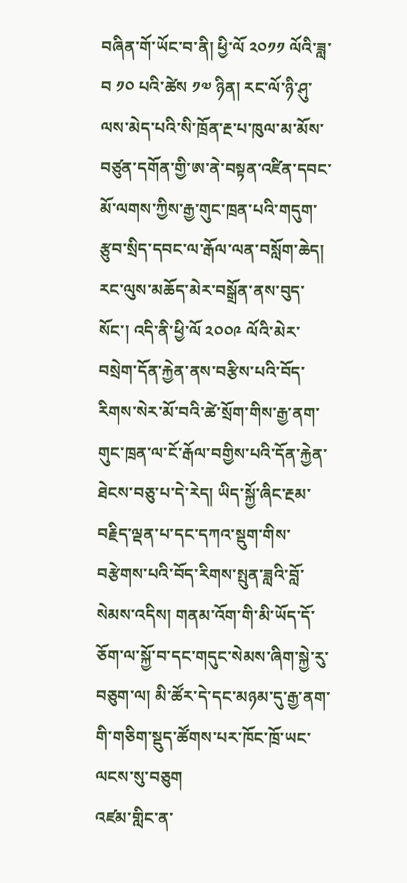བཞིན་གོ་ཡོང་བ་ནི། ཕྱི་ལོ ༢༠༡༡ ལོའི་ཟླ་བ ༡༠ པའི་ཚེས ༡༧ ཉིན། རང་ལོ་ཉི་ཤུ་ལས་མེད་པའི་སི་ཁྲོན་རྔ་པ་ཁུལ་མ་མོས་བཙུན་དགོན་གྱི་ཨ་ནེ་བསྟན་འཛིན་དབང་མོ་ལགས་ཀྱིས་རྒྱ་གུང་ཁྲན་པའི་གདུག་རྩུབ་སྲིད་དབང་ལ་རྒོལ་ལན་བསློག་ཆེད། རང་ལུས་མཆོད་མེར་བསྒྲོན་ནས་བུད་སོང་། འདི་ནི་ཕྱི་ལོ ༢༠༠༩ ལོའི་མེར་བསྲེག་དོན་རྐྱེན་ནས་བརྩིས་པའི་བོད་རིགས་སེར་མོ་བའི་ཚེ་སྲོག་གིས་རྒྱ་ནག་གུང་ཁྲན་ལ་ངོ་རྒོལ་བགྱིས་པའི་དོན་རྐྱེན་ཐེངས་བཅུ་པ་དེ་རེད། ཡིད་སྐྱོ་ཞིང་རྔམ་བརྗིད་ལྡན་པ་དང་དཀའ་སྡུག་གིས་བརྩེགས་པའི་བོད་རིགས་སྤུན་ཟླའི་བློ་སེམས་འདིས། གནམ་འོག་གི་མི་ཡོད་དོ་ཅོག་ལ་སྐྱོ་བ་དང་གདུང་སེམས་ཞིག་སྐྱེ་རུ་བཅུག་ལ། མི་ཚོར་དེ་དང་མཉམ་དུ་རྒྱ་ནག་གི་གཅིག་སྡུད་ཚོགས་པར་ཁོང་ཁྲོ་ཡང་ལངས་སུ་བཅུག
འཛམ་གླིང་ན་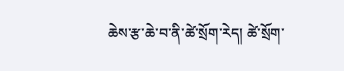ཆེས་རྩ་ཆེ་བ་ནི་ཚེ་སྲོག་རེད། ཚེ་སྲོག་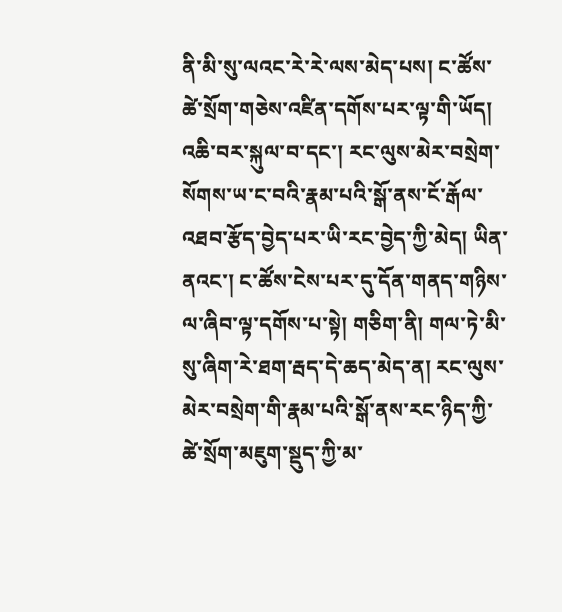ནི་མི་སུ་ལའང་རེ་རེ་ལས་མེད་པས། ང་ཚོས་ཚེ་སྲོག་གཅེས་འཛིན་དགོས་པར་ལྟ་གི་ཡོད། འཆི་བར་སྐུལ་བ་དང་། རང་ལུས་མེར་བསྲེག་སོགས་ཡ་ང་བའི་རྣམ་པའི་སྒོ་ནས་ངོ་རྒོལ་འཐབ་རྩོད་བྱེད་པར་ཡི་རང་བྱེད་ཀྱི་མེད། ཡིན་ནའང་། ང་ཚོས་ངེས་པར་དུ་དོན་གནད་གཉིས་ལ་ཞིབ་ལྟ་དགོས་པ་སྟེ། གཅིག་ནི། གལ་ཏེ་མི་སུ་ཞིག་རེ་ཐག་རྦད་དེ་ཆད་མེད་ན། རང་ལུས་མེར་བསྲེག་གི་རྣམ་པའི་སྒོ་ནས་རང་ཉིད་ཀྱི་ཚེ་སྲོག་མཇུག་སྡུད་ཀྱི་མ་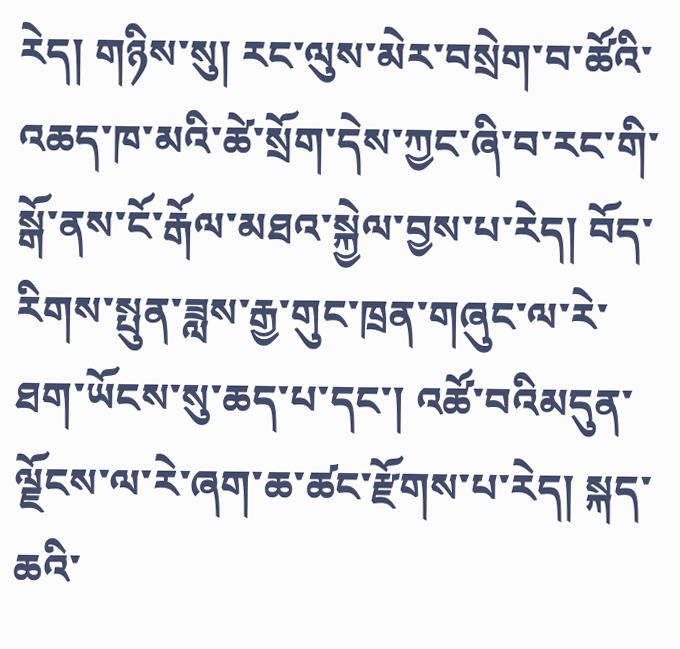རེད། གཉིས་སུ། རང་ལུས་མེར་བསྲེག་བ་ཚོའི་འཆད་ཁ་མའི་ཚེ་སྲོག་དེས་ཀྱང་ཞི་བ་རང་གི་སྒོ་ནས་ངོ་རྒོལ་མཐའ་སྐྱེལ་བྱས་པ་རེད། བོད་རིགས་སྤུན་ཟླས་རྒྱ་གུང་ཁྲན་གཞུང་ལ་རེ་ཐག་ཡོངས་སུ་ཆད་པ་དང་། འཚོ་བའིམདུན་ལྗོངས་ལ་རེ་ཞག་ཆ་ཚང་རྫོགས་པ་རེད། སྐད་ཆའི་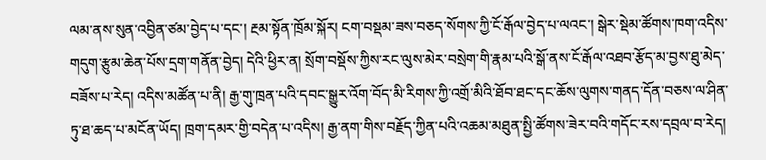ལམ་ནས་སུན་འབྱིན་ཙམ་བྱེད་པ་དང་། རྔམ་སྟོན་ཁྲོམ་སྐོར། ངག་བསྡམ་ཟས་བཅད་སོགས་ཀྱི་ངོ་རྒོལ་བྱེད་པ་ལའང་། སྒེར་སྡེམ་ཚོགས་ཁག་འདིས་གདུག་རྩུམ་ཆེན་པོས་དྲག་གནོན་བྱེད། དེའི་ཕྱིར་ན། སྲོག་བསྡོས་ཀྱིས་རང་ལུས་མེར་བསྲེག་གི་རྣམ་པའི་སྒོ་ནས་ངོ་རྒོལ་འཐབ་རྩོད་མ་བྱས་ཐུ་མེད་བཟོས་པ་རེད། འདིས་མཚོན་པ་ནི། རྒྱ་གུ་ཁྲན་པའི་དབང་སྒྱུར་འོག་བོད་མི་རིགས་ཀྱི་འགྲོ་མིའི་ཐོབ་ཐང་དང་ཆོས་ལུགས་གནད་དོན་བཅས་ལ་ཤིན་ཏུ་ཐ་ཆད་པ་མངོན་ཡོད། ཁྲག་དམར་གྱི་བདེན་པ་འདིས། རྒྱ་ནག་གིས་བརྗོད་ཀྱིན་པའི་འཆམ་མཐུན་སྤྱི་ཚོགས་ཟེར་བའི་གདོང་རས་དབྲལ་བ་རེད།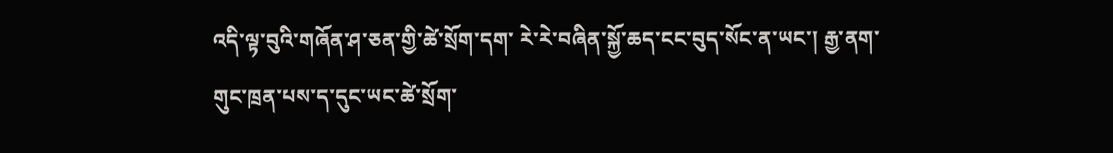འདི་ལྟ་བུའི་གཞོན་ཤ་ཅན་གྱི་ཚེ་སྲོག་དག་ རེ་རེ་བཞིན་སྐྱོ་ཆད་ངང་བུད་སོང་ན་ཡང་། རྒྱ་ནག་གུང་ཁྲན་པས་ད་དུང་ཡང་ཚེ་སྲོག་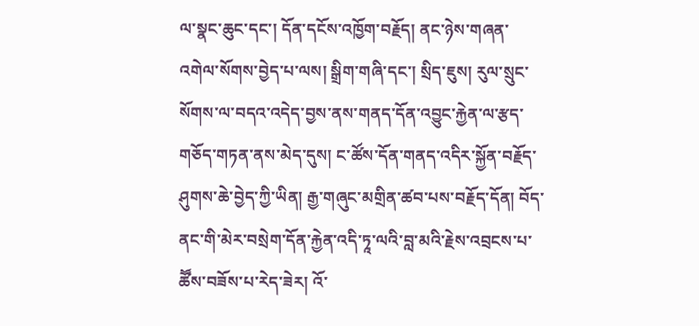ལ་སྣང་ཆུང་དང་། དོན་དངོས་འཁྱོག་བརྗོད། ནང་ཉེས་གཞན་འགེལ་སོགས་བྱེད་པ་ལས། སྒྲིག་གཞི་དང་། སྲིད་ཇུས། རུལ་སྲུང་སོགས་ལ་བདའ་འདེད་བྱས་ནས་གནད་དོན་འབྱུང་རྐྱེན་ལ་རྩད་གཅོད་གཏན་ནས་མེད་དུས། ང་ཚོས་དོན་གནད་འདིར་སྐྱོན་བརྗོད་ཤུགས་ཆེ་བྱེད་ཀྱི་ཡིན། རྒྱ་གཞུང་མགྲིན་ཚབ་པས་བརྗོད་དོན། བོད་ནང་གི་མེར་བསྲེག་དོན་རྐྱེན་འདི་ཏཱ་ལའི་བླ་མའི་རྗེས་འབྲངས་པ་ཚཽས་བཟོས་པ་རེད་ཟེར། འོ་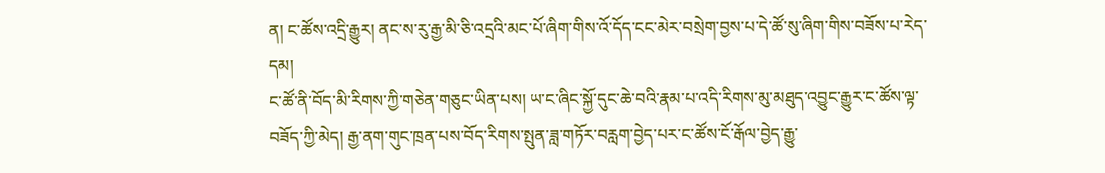ན། ང་ཚོས་འདྲི་རྒྱུར། ནང་ས་རུ་རྒྱ་མི་ཅི་འདྲའི་མང་པོ་ཞིག་གིས་འོ་དོད་ངང་མེར་བསྲེག་བྱས་པ་དེ་ཚོ་སུ་ཞིག་གིས་བཟོས་པ་རེད་དམ།
ང་ཚོ་ནི་བོད་མི་རིགས་ཀྱི་གཅེན་གཅུང་ཡིན་པས། ཡ་ང་ཞིང་སྐྱོ་དུང་ཆེ་བའི་རྣམ་པ་འདི་རིགས་མུ་མཐུད་འབྱུང་རྒྱུར་ང་ཚོས་ལྟ་བཟོད་ཀྱི་མེད། རྒྱ་ནག་གུང་ཁྲན་པས་བོད་རིགས་སྤུན་ཟླ་གཏོར་བརླག་བྱེད་པར་ང་ཚོས་ངོ་རྒོལ་བྱེད་རྒྱུ་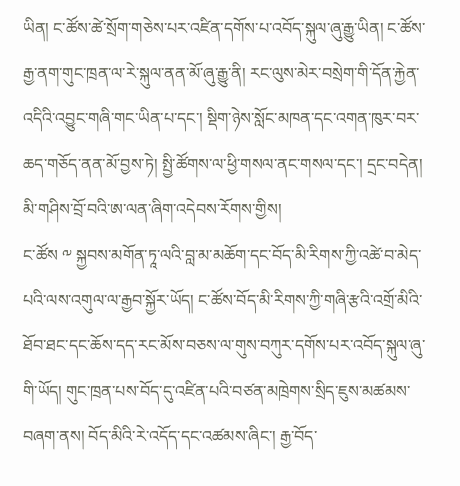ཡིན། ང་ཚོས་ཚེ་སྲོག་གཅེས་པར་འཛིན་དགོས་པ་འབོད་སྐུལ་ཞུ་རྒྱུ་ཡིན། ང་ཚོས་རྒྱ་ནག་གུང་ཁྲན་ལ་རེ་སྐུལ་ནན་མོ་ཞུ་རྒྱུ་ནི། རང་ལུས་མེར་བསྲེག་གི་དོན་རྐྱེན་འདིའི་འབྱུང་གཞི་གང་ཡིན་པ་དང་། སྡིག་ཉེས་སློང་མཁན་དང་འགན་ཁུར་བར་ཆད་གཅོད་ནན་མོ་བྱས་ཏེ། སྤྱི་ཚོགས་ལ་ཕྱི་གསལ་ནང་གསལ་དང་། དྲང་བདེན། མི་གཤིས་བྲོ་བའི་ཨ་ལན་ཞིག་འདེབས་རོགས་གྱིས།
ང་ཚོས ༸ སྐྱབས་མགོན་ཏཱ་ལའི་བླ་མ་མཆོག་དང་བོད་མི་རིགས་ཀྱི་འཚེ་བ་མེད་པའི་ལས་འགུལ་ལ་རྒྱབ་སྐྱོར་ཡོད། ང་ཚོས་བོད་མི་རིགས་ཀྱི་གཞི་རྩའི་འགྲོ་མིའི་ཐོབ་ཐང་དང་ཆོས་དད་རང་མོས་བཅས་ལ་གུས་བཀུར་དགོས་པར་འབོད་སྐུལ་ཞུ་གི་ཡོད། གུང་ཁྲན་པས་བོད་དུ་འཛིན་པའི་བཙན་མཁྲེགས་སྲིད་ཇུས་མཚམས་བཞག་ནས། བོད་མིའི་རེ་འདོད་དང་འཚམས་ཞིང་། རྒྱ་བོད་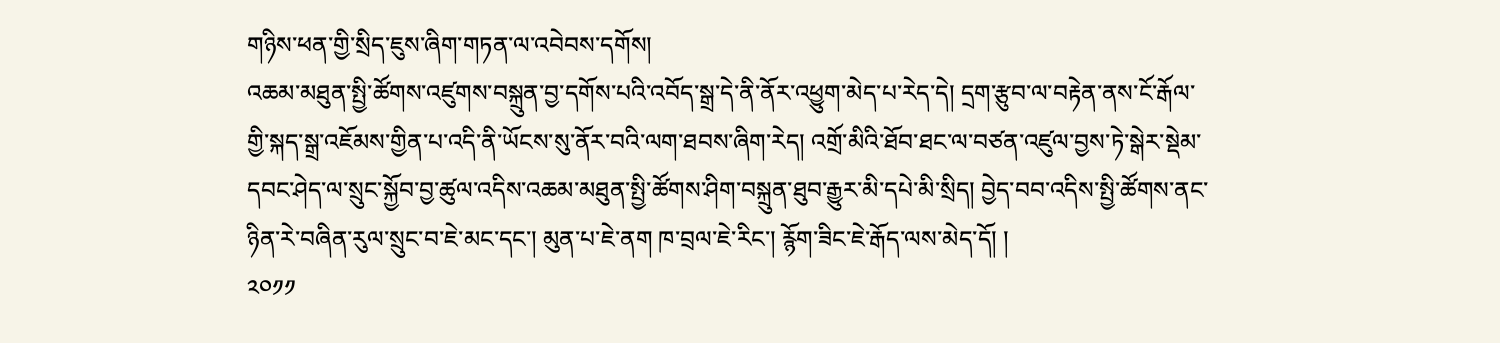གཉིས་ཕན་གྱི་སྲིད་ཇུས་ཞིག་གཏན་ལ་འབེབས་དགོས།
འཆམ་མཐུན་སྤྱི་ཚོགས་འཛུགས་བསྐྲུན་བྱ་དགོས་པའི་འབོད་སྒྲ་དེ་ནི་ནོར་འཕྱུག་མེད་པ་རེད་དེ། དྲག་རྩུབ་ལ་བརྟེན་ནས་ངོ་རྒོལ་གྱི་སྐད་སྒྲ་འཇོམས་གྱིན་པ་འདི་ནི་ཡོངས་སུ་ནོར་བའི་ལག་ཐབས་ཞིག་རེད། འགྲོ་མིའི་ཐོབ་ཐང་ལ་བཙན་འཛུལ་བྱས་ཏེ་སྒེར་སྡེམ་དབང་ཤེད་ལ་སྲུང་སྐྱོབ་བྱ་ཚུལ་འདིས་འཆམ་མཐུན་སྤྱི་ཚོགས་ཤིག་བསྐྲུན་ཐུབ་རྒྱུར་མི་དཔེ་མི་སྲིད། བྱེད་བབ་འདིས་སྤྱི་ཚོགས་ནང་ཉིན་རེ་བཞིན་རུལ་སྲུང་བ་ཇེ་མང་དང་། མུན་པ་ཇེ་ནག ཁ་བྲལ་ཇེ་རིང་། རྙོག་ཟིང་ཇེ་རྒོད་ལས་མེད་དོ། །
༢༠༡༡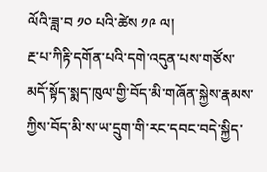ལོའི་ཟླ་བ ༡༠ པའི་ཚེས ༡༩ ལ།
རྔ་པ་ཀིརྟི་དགོན་པའི་དགེ་འདུན་པས་གཙོས་མདོ་སྟོད་སྨད་ཁུལ་གྱི་བོད་མི་གཞོན་སྐྱེས་རྣམས་ཀྱིས་བོད་མི་ས་ཡ་དྲུག་གི་རང་དབང་བདེ་སྐྱིད་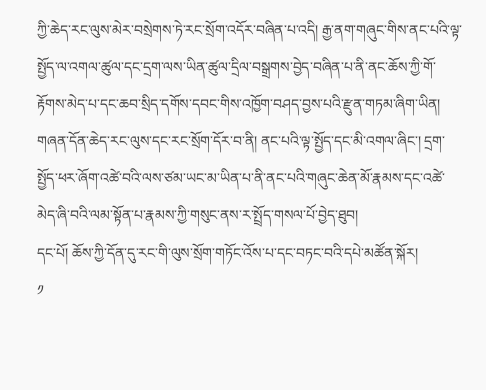ཀྱི་ཆེད་རང་ལུས་མེར་བསྲེགས་ཏེ་རང་སྲོག་འདོར་བཞིན་པ་འདི། རྒྱ་ནག་གཞུང་གིས་ནང་པའི་ལྟ་སྤྱོད་ལ་འགལ་ཚུལ་དང་དྲག་ལས་ཡིན་ཚུལ་དྲིལ་བསྒྲགས་བྱེད་བཞིན་པ་ནི་ནང་ཆོས་ཀྱི་གོ་རྟོགས་མེད་པ་དང་ཆབ་སྲིད་དགོས་དབང་གིས་འཁྱོག་བཤད་བྱས་པའི་རྫུན་གཏམ་ཞིག་ཡིན། གཞན་དོན་ཆེད་རང་ལུས་དང་རང་སྲོག་དོར་བ་ནི། ནང་པའི་ལྟ་སྤྱོད་དང་མི་འགལ་ཞིང་། དྲག་སྤྱོད་ཕར་ཞོག་འཚེ་བའི་ལས་ཙམ་ཡང་མ་ཡིན་པ་ནི་ནང་པའི་གཞུང་ཆེན་མོ་རྣམས་དང་འཚེ་མེད་ཞི་བའི་ལམ་སྟོན་པ་རྣམས་ཀྱི་གསུང་ནས་ར་སྤྲོད་གསལ་པོ་བྱེད་ཐུབ།
དང་པོ། ཆོས་ཀྱི་དོན་དུ་རང་གི་ལུས་སྲོག་གཏོང་འོས་པ་དང་བཏང་བའི་དཔེ་མཚོན་སྐོར།
༡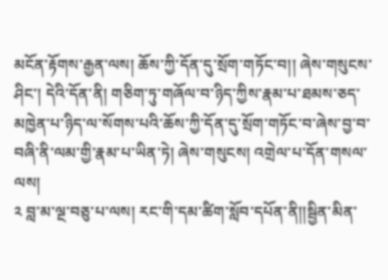མངོན་རྟོགས་རྒྱན་ལས། ཆོས་ཀྱི་དོན་དུ་སྲོག་གཏོང་བ།། ཞེས་གསུངས་ཤིང་། དེའི་དོན་ནི། གཅིག་ཏུ་གཞོལ་བ་ཉིད་ཀྱིས་རྣམ་པ་ཐམས་ཅད་མཁྱེན་པ་ཉིད་ལ་སོགས་པའི་ཆོས་ཀྱི་དོན་དུ་སྲོག་གཏོང་བ་ཞེས་བྱ་བ་བཞི་ནི་ལམ་གྱི་རྣམ་པ་ཡིན་ཏེ། ཞེས་གསུངས། འགྲེལ་པ་དོན་གསལ་ལས།
༢ བླ་མ་ལྔ་བཅུ་པ་ལས། རང་གི་དམ་ཚིག་སློབ་དཔོན་ནི།།སྦྱིན་མིན་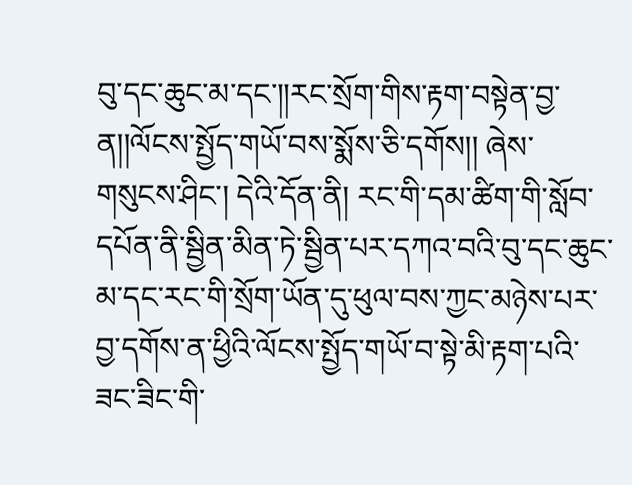བུ་དང་ཆུང་མ་དང་།།རང་སྲོག་གིས་རྟག་བསྟེན་བྱ་ན།།ལོངས་སྤྱོད་གཡོ་བས་སྨོས་ཅི་དགོས།། ཞེས་གསུངས་ཤིང་། དེའི་དོན་ནི། རང་གི་དམ་ཚིག་གི་སློབ་དཔོན་ནི་སྦྱིན་མིན་ཏེ་སྦྱིན་པར་དཀའ་བའི་བུ་དང་ཆུང་མ་དང་རང་གི་སྲོག་ཡོན་དུ་ཕུལ་བས་ཀྱང་མཉེས་པར་བྱ་དགོས་ན་ཕྱིའི་ལོངས་སྤྱོད་གཡོ་བ་སྟེ་མི་རྟག་པའི་ཟང་ཟིང་གི་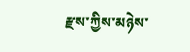རྫས་ཀྱིས་མཉེས་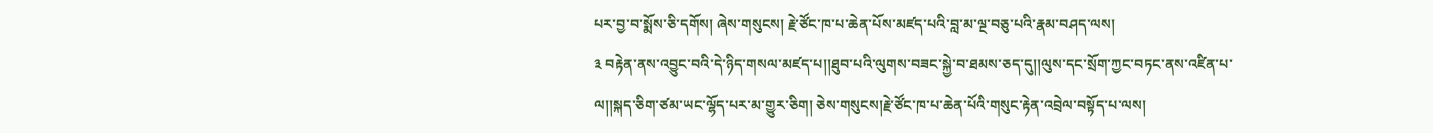པར་བྱ་བ་སྨོས་ཅི་དགོས། ཞེས་གསུངས། རྗེ་ཙོང་ཁ་པ་ཆེན་པོས་མཛད་པའི་བླ་མ་ལྔ་བཅུ་པའི་རྣམ་བཤད་ལས།
༣ བརྟེན་ནས་འབྱུང་བའི་དེ་ཉིད་གསལ་མཛད་པ།།ཐུབ་པའི་ལུགས་བཟང་སྐྱེ་བ་ཐམས་ཅད་དུ།།ལུས་དང་སྲོག་ཀྱང་བཏང་ནས་འཛིན་པ་ལ།།སྐད་ཅིག་ཙམ་ཡང་ལྷོད་པར་མ་གྱུར་ཅིག། ཅེས་གསུངས།རྗེ་ཙོང་ཁ་པ་ཆེན་པོའི་གསུང་རྟེན་འབྲེལ་བསྟོད་པ་ལས།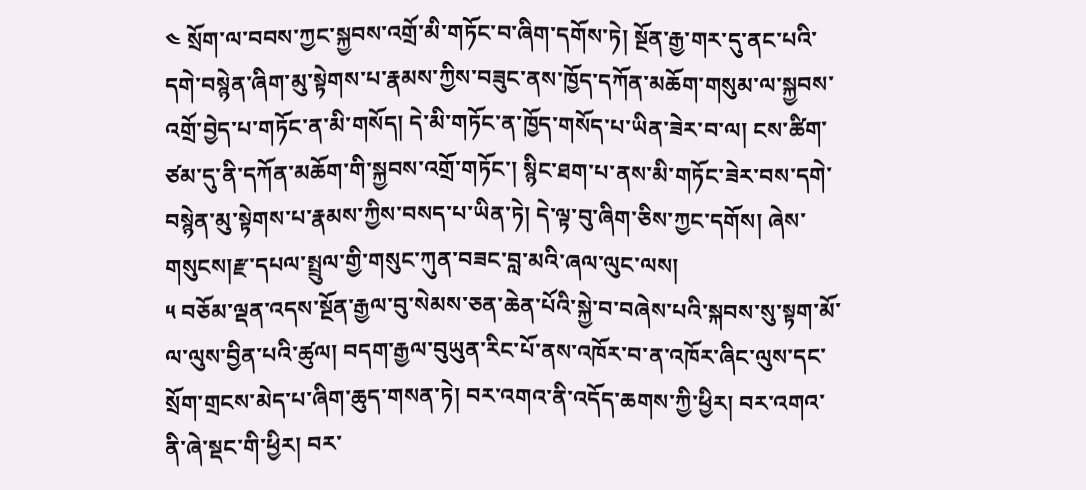༤ སྲོག་ལ་བབས་ཀྱང་སྐྱབས་འགྲོ་མི་གཏོང་བ་ཞིག་དགོས་ཏེ། སྔོན་རྒྱ་གར་དུ་ནང་པའི་དགེ་བསྙེན་ཞིག་མུ་སྟེགས་པ་རྣམས་ཀྱིས་བཟུང་ནས་ཁྱོད་དཀོན་མཆོག་གསུམ་ལ་སྐྱབས་འགྲོ་བྱེད་པ་གཏོང་ན་མི་གསོད། དེ་མི་གཏོང་ན་ཁྱོད་གསོད་པ་ཡིན་ཟེར་བ་ལ། ངས་ཚིག་ཙམ་དུ་ནི་དཀོན་མཆོག་གི་སྐྱབས་འགྲོ་གཏོང་། སྙིང་ཐག་པ་ནས་མི་གཏོང་ཟེར་བས་དགེ་བསྙེན་མུ་སྟེགས་པ་རྣམས་ཀྱིས་བསད་པ་ཡིན་ཏེ། དེ་ལྟ་བུ་ཞིག་ཅིས་ཀྱང་དགོས། ཞེས་གསུངས།རྫ་དཔལ་སྤྲུལ་གྱི་གསུང་ཀུན་བཟང་བླ་མའི་ཞལ་ལུང་ལས།
༥ བཅོམ་ལྡན་འདས་སྔོན་རྒྱལ་བུ་སེམས་ཅན་ཆེན་པོའི་སྐྱེ་བ་བཞེས་པའི་སྐབས་སུ་སྟག་མོ་ལ་ལུས་བྱིན་པའི་ཚུལ། བདག་རྒྱལ་བུཡུན་རིང་པོ་ནས་འཁོར་བ་ན་འཁོར་ཞིང་ལུས་དང་སྲོག་གྲངས་མེད་པ་ཞིག་ཆུད་གསན་ཏེ། བར་འགའ་ནི་འདོད་ཆགས་ཀྱི་ཕྱིར། བར་འགའ་ནི་ཞེ་སྡང་གི་ཕྱིར། བར་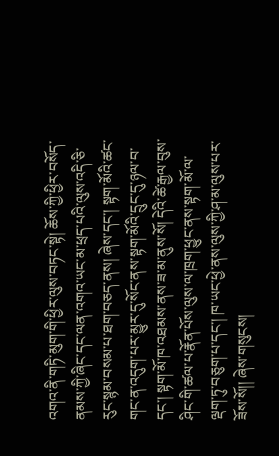འགའ་ནི་གཏི་མུག་གི་ཕྱིར་ལུས་བཏང་སྟེ། ཆོས་ཀྱི་ཕྱིར་བསོད་ནམས་ཀྱི་ཞིང་དང་ལན་འགའ་ཡང་མ་ཕྲད་པའི་ལུས་འདི་ཅི་རུང་སྙམ་བསམ་པ་ཐག་བཅད་ནས། ཞེས་དང་། སྟག་མོའི་ཚང་གང་ན་འདུག་པར་མྱུར་དུ་སོང་ནས་སྟག་མོའི་དྲུང་དུ་ཉལ་བ་དང་། སྟག་མོ་ཁ་འཐམས་ནས་ཟ་མ་ནུས་སོ། དེའི་ཚེ་རྒྱལ་བུས་ཤིང་གི་ཚལ་པ་རྣོན་པོས་ལུས་ལ་ཁྲག་ཕྱུང་ནས་སྟག་མོ་ལ་ལྡག་ཏུ་བཅུག་པ་དང་། ཁ་ཡང་ཕྱེ་ནས་ལུས་ཀྱི་ཤ་མ་ལུས་པར་ཟོས་སོ།། ཞེས་གསུངས།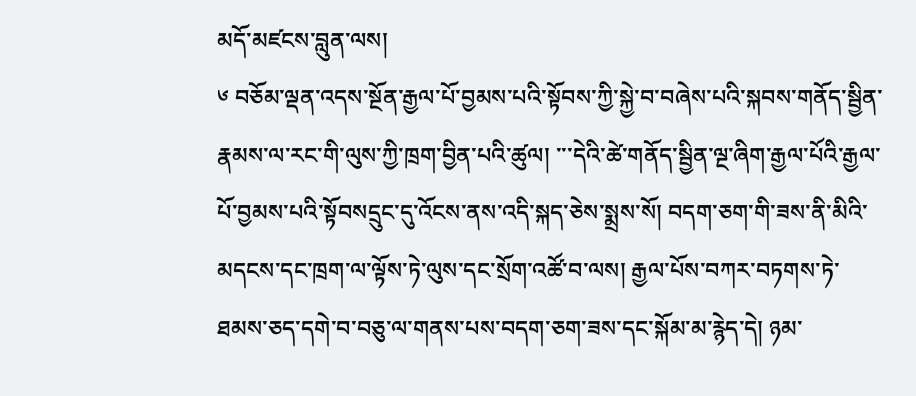མདོ་མཛངས་བླུན་ལས།
༦ བཅོམ་ལྡན་འདས་སྔོན་རྒྱལ་པོ་བྱམས་པའི་སྟོབས་ཀྱི་སྐྱེ་བ་བཞེས་པའི་སྐབས་གནོད་སྦྱིན་རྣམས་ལ་རང་གི་ལུས་ཀྱི་ཁྲག་བྱིན་པའི་ཚུལ། ་་་དེའི་ཚེ་གནོད་སྦྱིན་ལྔ་ཞིག་རྒྱལ་པོའི་རྒྱལ་པོ་བྱམས་པའི་སྟོབསདྲུང་དུ་འོངས་ནས་འདི་སྐད་ཅེས་སྨྲས་སོ། བདག་ཅག་གི་ཟས་ནི་མིའི་མདངས་དང་ཁྲག་ལ་ལྟོས་ཏེ་ལུས་དང་སྲོག་འཚོ་བ་ལས། རྒྱལ་པོས་བཀར་བཏགས་ཏེ་ཐམས་ཅད་དགེ་བ་བཅུ་ལ་གནས་པས་བདག་ཅག་ཟས་དང་སྐོམ་མ་རྙེད་དེ། ཉམ་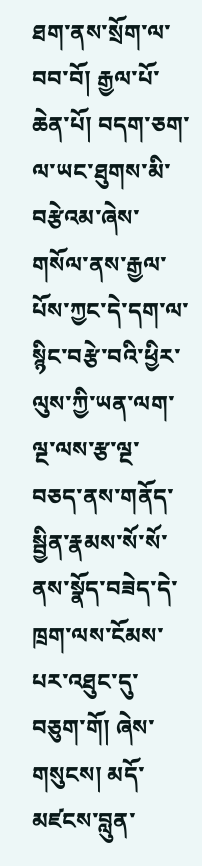ཐག་ནས་སྲོག་ལ་བབ་བོ། རྒྱལ་པོ་ཆེན་པོ། བདག་ཅག་ལ་ཡང་ཐུགས་མི་བརྩེའམ་ཞེས་གསོལ་ནས་རྒྱལ་པོས་ཀྱང་དེ་དག་ལ་སྙིང་བརྩེ་བའི་ཕྱིར་ལུས་ཀྱི་ཡན་ལག་ལྔ་ལས་རྩ་ལྔ་བཅད་ནས་གནོད་སྦྱིན་རྣམས་སོ་སོ་ནས་སྣོད་བཟེད་དེ་ཁྲག་ལས་ངོམས་པར་འཐུང་དུ་བཅུག་གོ། ཞེས་གསུངས། མདོ་མཛངས་བླུན་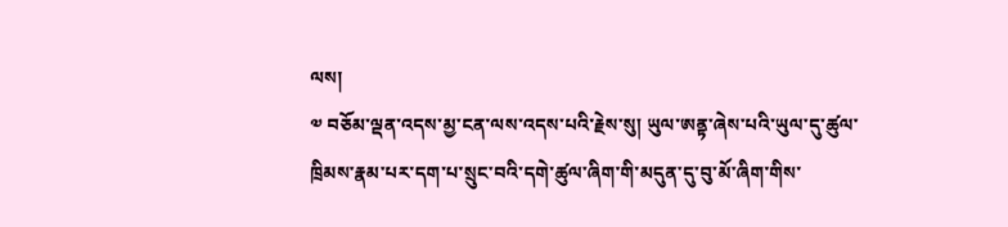ལས།
༧ བཅོམ་ལྡན་འདས་མྱ་ངན་ལས་འདས་པའི་རྗེས་སུ། ཡུལ་ཨནྟ་ཞེས་པའི་ཡུལ་དུ་ཚུལ་ཁྲིམས་རྣམ་པར་དག་པ་སྲུང་བའི་དགེ་ཚུལ་ཞིག་གི་མདུན་དུ་བུ་མོ་ཞིག་གིས་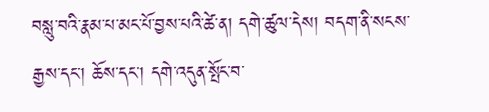བསླུ་བའི་རྣམ་པ་མང་པོ་བྱས་པའི་ཚེ་ན། དགེ་ཚུལ་དེས། བདག་ནི་སངས་ རྒྱས་དང་། ཆོས་དང་། དགེ་འདུན་སྤོང་བ་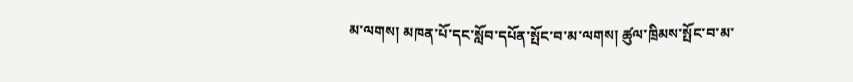མ་ལགས། མཁན་པོ་དང་སློབ་དཔོན་སྤོང་བ་མ་ལགས། ཚུལ་ཁྲིམས་སྤོང་བ་མ་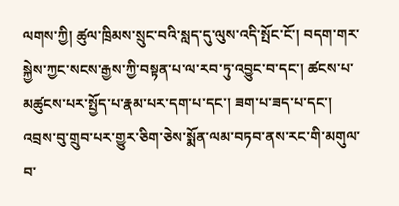ལགས་ཀྱི། ཚུལ་ཁྲིམས་སྲུང་བའི་སླད་དུ་ལུས་འདི་སྤོང་ངོ་། བདག་གར་སྐྱེས་ཀྱང་སངས་རྒྱས་ཀྱི་བསྟན་པ་ལ་རབ་ཏུ་འབྱུང་བ་དང་། ཚངས་པ་མཚུངས་པར་སྤྱོད་པ་རྣམ་པར་དག་པ་དང་། ཟག་པ་ཟད་པ་དང་། འབྲས་བུ་གྲུབ་པར་གྱུར་ཅིག་ཅེས་སྨོན་ལམ་བཏབ་ནས་རང་གི་མགུལ་བ་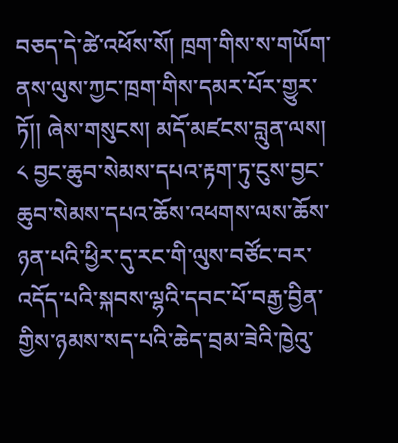བཅད་དེ་ཚེ་འཕོས་སོ། ཁྲག་གིས་ས་གཡོག་ནས་ལུས་ཀྱང་ཁྲག་གིས་དམར་པོར་གྱུར་ཏོ།། ཞེས་གསུངས། མདོ་མཛངས་བླུན་ལས།
༨ བྱང་ཆུབ་སེམས་དཔའ་རྟག་ཏུ་ངུས་བྱང་ཆུབ་སེམས་དཔའ་ཆོས་འཕགས་ལས་ཆོས་ཉན་པའི་ཕྱིར་དུ་རང་གི་ལུས་བཙོང་བར་འདོད་པའི་སྐབས་ལྷའི་དབང་པོ་བརྒྱ་བྱིན་གྱིས་ཉམས་སད་པའི་ཆེད་བྲམ་ཟེའི་ཁྱེའུ་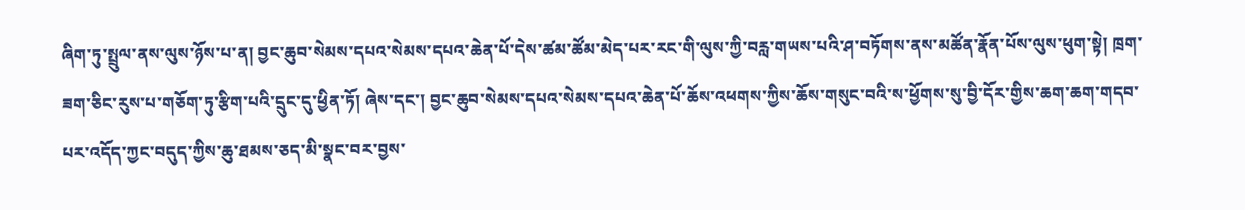ཞིག་ཏུ་སྤྲུལ་ནས་ལུས་ཉོས་པ་ན། བྱང་ཆུབ་སེམས་དཔའ་སེམས་དཔའ་ཆེན་པོ་དེས་ཚམ་ཚོམ་མེད་པར་རང་གི་ལུས་ཀྱི་བརླ་གཡས་པའི་ཤ་བཏོགས་ནས་མཚོན་རྣོན་པོས་ལུས་ཕུག་སྟེ། ཁྲག་ཟག་ཅིང་རུས་པ་གཅོག་ཏུ་རྩིག་པའི་དྲུང་དུ་ཕྱིན་ཏོ། ཞེས་དང་། བྱང་ཆུབ་སེམས་དཔའ་སེམས་དཔའ་ཆེན་པོ་ཆོས་འཕགས་ཀྱིས་ཆོས་གསུང་བའི་ས་ཕྱོགས་སུ་བྱི་དོར་གྱིས་ཆག་ཆག་གདབ་པར་འདོད་ཀྱང་བདུད་ཀྱིས་ཆུ་ཐམས་ཅད་མི་སྣང་བར་བྱས་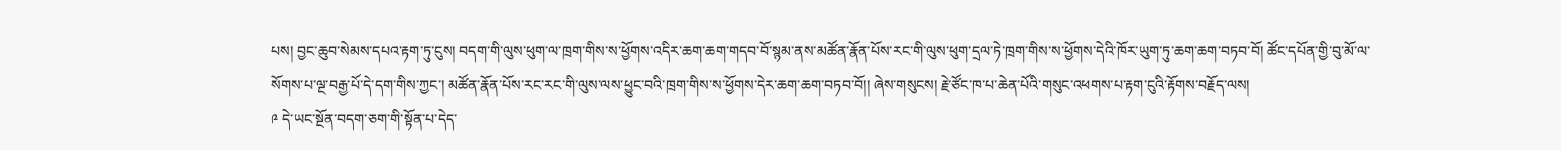པས། བྱང་ཆུབ་སེམས་དཔའ་རྟག་ཏུ་ངུས། བདག་གི་ལུས་ཕུག་ལ་ཁྲག་གིས་ས་ཕྱོགས་འདིར་ཆག་ཆག་གདབ་བོ་སྙམ་ནས་མཚོན་རྣོན་པོས་རང་གི་ལུས་ཕུག་དྲལ་ཏེ་ཁྲག་གིས་ས་ཕྱོགས་དེའི་ཁོར་ཡུག་ཏུ་ཆག་ཆག་བཏབ་བོ། ཚོང་དཔོན་གྱི་བུ་མོ་ལ་སོགས་པ་ལྔ་བརྒྱ་པོ་དེ་དག་གིས་ཀྱང་། མཚོན་རྣོན་པོས་རང་རང་གི་ལུས་ལས་ཕྱུང་བའི་ཁྲག་གིས་ས་ཕྱོགས་དེར་ཆག་ཆག་བཏབ་བོ།། ཞེས་གསུངས། རྗེ་ཙོང་ཁ་པ་ཆེན་པོའི་གསུང་འཕགས་པ་རྟག་ངུའི་རྟོགས་བརྗོད་ལས།
༩ དེ་ཡང་སྔོན་བདག་ཅག་གི་སྟོན་པ་དེད་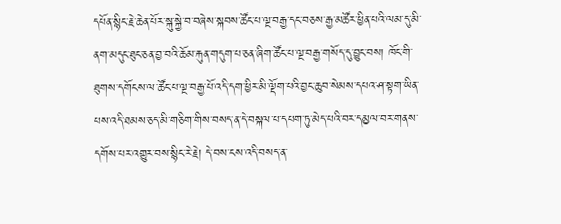དཔོན་སྙིང་རྗེ་ཆེན་པོར་སྐུ་སྐྱེ་བ་བཞེས་སྐབས་ཚོང་པ་ལྔ་བརྒྱ་དང་བཅས་རྒྱ་མཚོར་ཕྱིན་པའི་ལམ་དུ་མི་ནག་མདུང་ཐུང་ཅན་བྱ་བའི་ཆོམ་རྐུན་གདུག་པ་ཅན་ཞིག་ཚོང་པ་ལྔ་བརྒྱ་གསོད་དུ་བྱུང་བས། ཁོང་གི་ཐུགས་དགོངས་ལ་ཚོང་པ་ལྔ་བརྒྱ་པོ་འདི་དག་ཕྱིར་མི་ལྡོག་པའི་བྱང་ཆུབ་སེམས་དཔའ་ཤ་སྟག་ཡིན་པས་འདི་ཐམས་ཅད་མི་གཅིག་གིས་བསད་ན་དེ་བསྐལ་པ་དཔག་ཏུ་མེད་པའི་བར་དམྱལ་བར་གནས་དགོས་པར་འགྱུར་བས་སྙིང་རེ་རྗེ། དེ་བས་ངས་འདི་བསད་ན་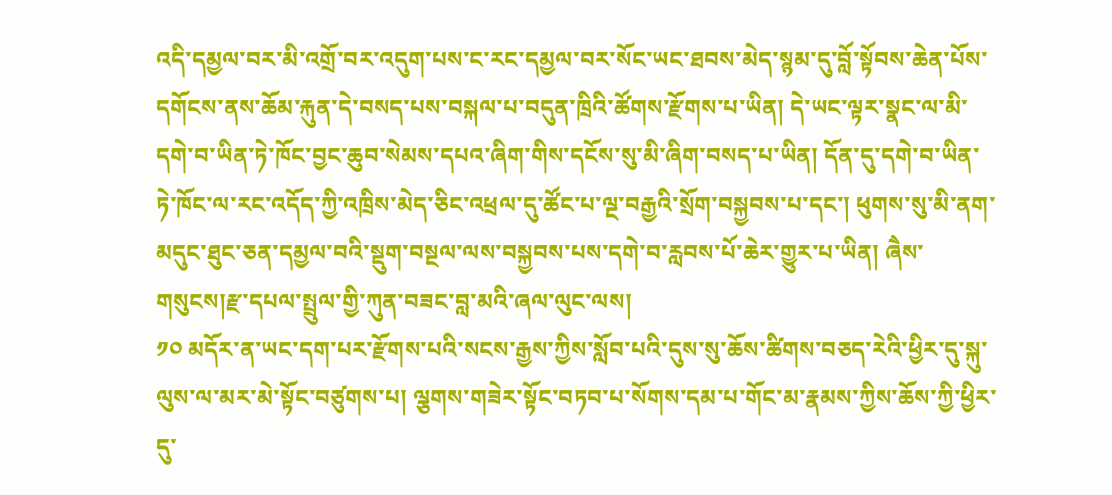འདི་དམྱལ་བར་མི་འགྲོ་བར་འདུག་པས་ང་རང་དམྱལ་བར་སོང་ཡང་ཐབས་མེད་སྙམ་དུ་བློ་སྟོབས་ཆེན་པོས་དགོངས་ནས་ཆོམ་རྐུན་དེ་བསད་པས་བསྐལ་པ་བདུན་ཁྲིའི་ཚོགས་རྫོགས་པ་ཡིན། དེ་ཡང་ལྟར་སྣང་ལ་མི་དགེ་བ་ཡིན་ཏེ་ཁོང་བྱང་ཆུབ་སེམས་དཔའ་ཞིག་གིས་དངོས་སུ་མི་ཞིག་བསད་པ་ཡིན། དོན་དུ་དགེ་བ་ཡིན་ཏེ་ཁོང་ལ་རང་འདོད་ཀྱི་འཁྲིས་མེད་ཅིང་འཕྲལ་དུ་ཚོང་པ་ལྔ་བརྒྱའི་སྲོག་བསྐྱབས་པ་དང་། ཕུགས་སུ་མི་ནག་མདུང་ཐུང་ཅན་དམྱལ་བའི་སྡུག་བསྔལ་ལས་བསྐྱབས་པས་དགེ་བ་རླབས་པོ་ཆེར་གྱུར་པ་ཡིན། ཞཻས་གསུངས།རྫ་དཔལ་སྤྲུལ་གྱི་ཀུན་བཟང་བླ་མའི་ཞལ་ལུང་ལས།
༡༠ མདོར་ན་ཡང་དག་པར་རྫོགས་པའི་སངས་རྒྱས་ཀྱིས་སློབ་པའི་དུས་སུ་ཆོས་ཚིགས་བཅད་རེའི་ཕྱིར་དུ་སྐུ་ལུས་ལ་མར་མེ་སྟོང་བཙུགས་པ། ལྕགས་གཟེར་སྟོང་བཏབ་པ་སོགས་དམ་པ་གོང་མ་རྣམས་ཀྱིས་ཆོས་ཀྱི་ཕྱིར་དུ་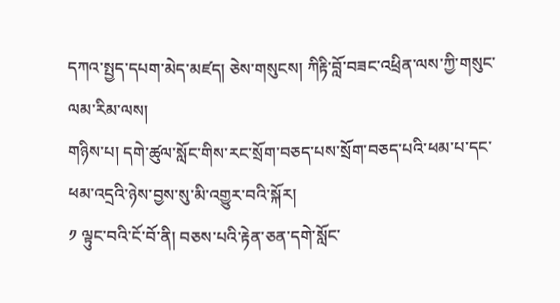དཀའ་སྤྱད་དཔག་མེད་མཛད། ཅེས་གསུངས། ཀིརྟི་བློ་བཟང་འཕྲིན་ལས་ཀྱི་གསུང་ལམ་རིམ་ལས།
གཉིས་པ། དགེ་ཚུལ་སློང་གིས་རང་སྲོག་བཅད་པས་སྲོག་བཅད་པའི་ཕམ་པ་དང་ཕམ་འདྲའི་ཉེས་བྱས་སུ་མི་འགྱུར་བའི་སྐོར།
༡ ལྟུང་བའི་ངོ་བོ་ནི། བཅས་པའི་རྟེན་ཅན་དགེ་སློང་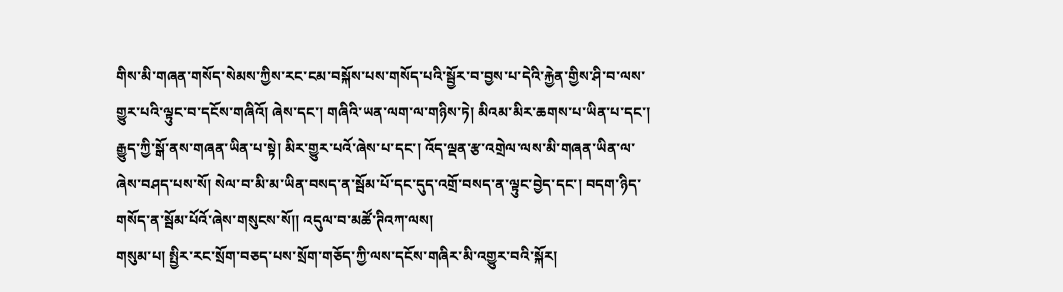གིས་མི་གཞན་གསོད་སེམས་ཀྱིས་རང་ངམ་བསྐོས་པས་གསོད་པའི་སྦྱོར་བ་བྱས་པ་དེའི་རྐྱེན་གྱིས་ཤི་བ་ལས་གྱུར་པའི་ལྟུང་བ་དངོས་གཞིའོ། ཞེས་དང་། གཞིའི་ཡན་ལག་ལ་གཉིས་ཏེ། མིའམ་མིར་ཆགས་པ་ཡིན་པ་དང་། རྒྱུད་ཀྱི་སྒོ་ནས་གཞན་ཡིན་པ་སྟེ། མིར་གྱུར་པའོ་ཞེས་པ་དང་། འོད་ལྡན་རྩ་འགྲེལ་ལས་མི་གཞན་ཡིན་ལ་ཞེས་བཤད་པས་སོ། སེལ་བ་མི་མ་ཡིན་བསད་ན་སྦོམ་པོ་དང་དུད་འགྲོ་བསད་ན་ལྟུང་བྱེད་དང་། བདག་ཉིད་གསོད་ན་སྦོམ་པོའོ་ཞེས་གསུངས་སོ།། འདུལ་བ་མཚོ་ཊིའཀ་ལས།
གསུམ་པ། སྤྱིར་རང་སྲོག་བཅད་པས་སྲོག་གཅོད་ཀྱི་ལས་དངོས་གཞིར་མི་འགྱུར་བའི་སྐོར།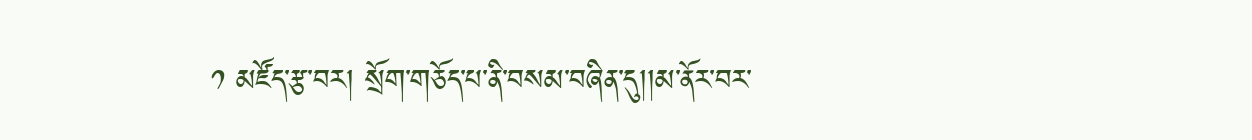༡ མཛོད་རྩ་བར། སྲོག་གཅོད་པ་ནི་བསམ་བཞིན་དུ།།མ་ནོར་བར་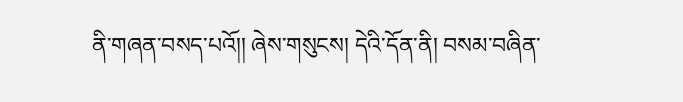ནི་གཞན་བསད་པའོ།། ཞེས་གསུངས། དེའི་དོན་ནི། བསམ་བཞིན་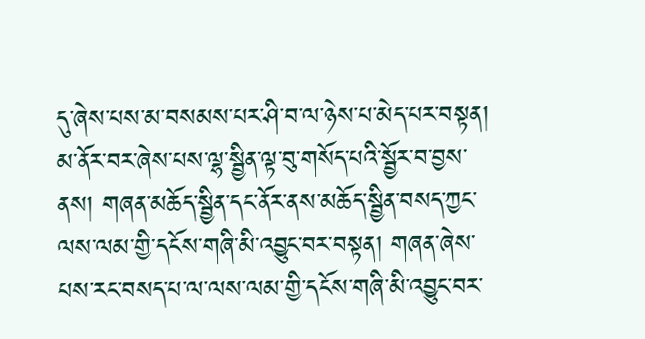དུ་ཞེས་པས་མ་བསམས་པར་ཤི་བ་ལ་ཉེས་པ་མེད་པར་བསྟན། མ་ནོར་བར་ཞེས་པས་ལྷ་སྦྱིན་ལྟ་བུ་གསོད་པའི་སྦྱོར་བ་བྱས་ནས། གཞན་མཆོད་སྦྱིན་དང་ནོར་ནས་མཆོད་སྦྱིན་བསད་ཀྱང་ལས་ལམ་གྱི་དངོས་གཞི་མི་འབྱུང་བར་བསྟན། གཞན་ཞེས་པས་རང་བསད་པ་ལ་ལས་ལམ་གྱི་དངོས་གཞི་མི་འབྱུང་བར་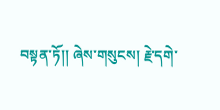བསྟན་ཏོ།། ཞེས་གསུངས། རྗེ་དགེ་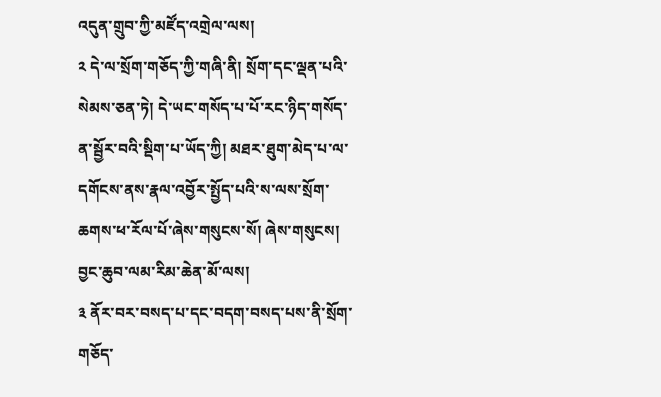འདུན་གྲུབ་ཀྱི་མཛོད་འགྲེལ་ལས།
༢ དེ་ལ་སྲོག་གཅོད་ཀྱི་གཞི་ནི། སྲོག་དང་ལྡན་པའི་སེམས་ཅན་ཏེ། དེ་ཡང་གསོད་པ་པོ་རང་ཉིད་གསོད་ན་སྦྱོར་བའི་སྡིག་པ་ཡོད་ཀྱི། མཐར་ཐུག་མེད་པ་ལ་དགོངས་ནས་རྣལ་འབྱོར་སྤྱོད་པའི་ས་ལས་སྲོག་ཆགས་ཕ་རོལ་པོ་ཞེས་གསུངས་སོ། ཞེས་གསུངས། བྱང་ཆུབ་ལམ་རིམ་ཆེན་མོ་ལས།
༣ ནོར་བར་བསད་པ་དང་བདག་བསད་པས་ནི་སྲོག་གཅོད་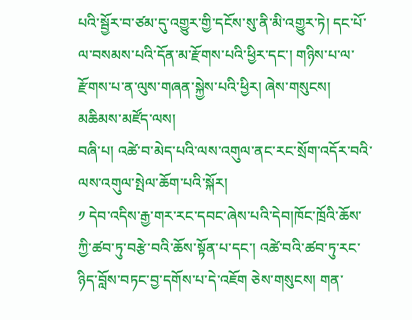པའི་སྦྱོར་བ་ཙམ་དུ་འགྱུར་གྱི་དངོས་སུ་ནི་མི་འགྱུར་ཏེ། དང་པོ་ལ་བསམས་པའི་དོན་མ་རྫོགས་པའི་ཕྱིར་དང་། གཉིས་པ་ལ་རྫོགས་པ་ན་ལུས་གཞན་སྐྱེས་པའི་ཕྱིར། ཞེས་གསུངས། མཆིམས་མཛོད་ལས།
བཞི་པ། འཚེ་བ་མེད་པའི་ལས་འགུལ་ནང་རང་སྲོག་འདོར་བའི་ལས་འགུལ་སྤེལ་ཆོག་པའི་སྐོར།
༡ དེབ་འདིས་རྒྱ་གར་རང་དབང་ཞེས་པའི་དེབ།ཁོང་ཁྲོའི་ཆོས་ཀྱི་ཚབ་ཏུ་བརྩེ་བའི་ཆོས་སྟོན་པ་དང་། འཚེ་བའི་ཚབ་ཏུ་རང་ཉིད་བློས་བཏང་བྱ་དགོས་པ་དེ་འཇོག ཅེས་གསུངས། གན་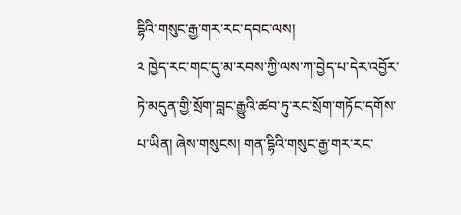དྷིའི་གསུང་རྒྱ་གར་རང་དབང་ལས།
༢ ཁྱེད་རང་གང་དུ་མ་རབས་ཀྱི་ལས་ཀ་བྱེད་པ་དེར་འབྱོར་ཏེ་མདུན་གྱི་སྲོག་བླང་རྒྱུའི་ཚབ་ཏུ་རང་སྲོག་གཏོང་དགོས་པ་ཡིན། ཞེས་གསུངས། གན་དྷིའི་གསུང་རྒྱ་གར་རང་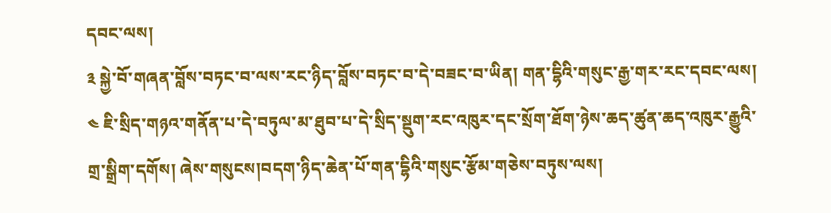དབང་ལས།
༣ སྐྱེ་བོ་གཞན་བློས་བཏང་བ་ལས་རང་ཉིད་བློས་བཏང་བ་དེ་བཟང་བ་ཡིན། གན་དྷིའི་གསུང་རྒྱ་གར་རང་དབང་ལས།
༤ ཇི་སྲིད་གཉའ་གནོན་པ་དེ་བཏུལ་མ་ཐུབ་པ་དེ་སྲིད་སྡུག་རང་འཁུར་དང་སྲོག་ཐོག་ཉེས་ཆད་ཚུན་ཆད་འཁུར་རྒྱུའི་གྲ་སྒྲིག་དགོས། ཞེས་གསུངས།བདག་ཉིད་ཆེན་པོ་གན་དྷིའི་གསུང་རྩོམ་གཅེས་བཏུས་ལས།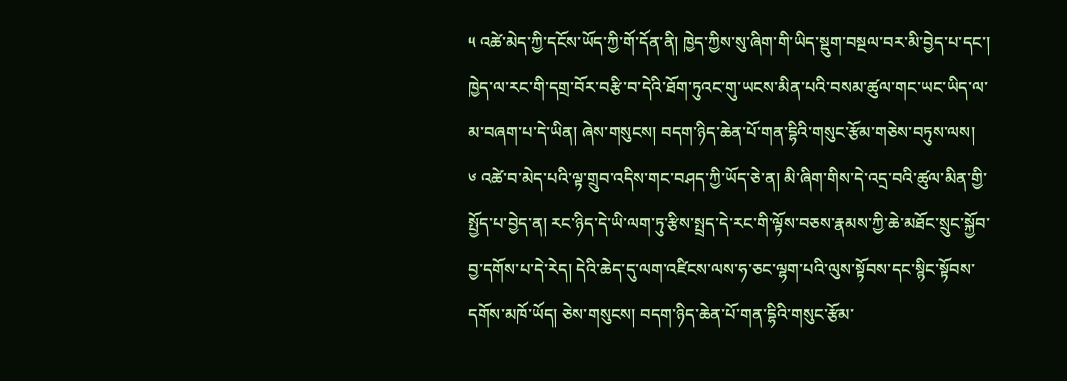༥ འཚེ་མེད་ཀྱི་དངོས་ཡོད་ཀྱི་གོ་དོན་ནི། ཁྱེད་ཀྱིས་སུ་ཞིག་གི་ཡིད་སྡུག་བསྔལ་བར་མི་བྱེད་པ་དང་། ཁྱེད་ལ་རང་གི་དགྲ་བོར་བརྩི་བ་དེའི་ཐོག་ཏུའང་གུ་ཡངས་མིན་པའི་བསམ་ཚུལ་གང་ཡང་ཡིད་ལ་མ་བཞག་པ་དེ་ཡིན། ཞེས་གསུངས། བདག་ཉིད་ཆེན་པོ་གན་དྷིའི་གསུང་རྩོམ་གཅེས་བཏུས་ལས།
༦ འཚེ་བ་མེད་པའི་ལྟ་གྲུབ་འདིས་གང་བཤད་ཀྱི་ཡོད་ཅེ་ན། མི་ཞིག་གིས་དེ་འདྲ་བའི་ཚུལ་མིན་གྱི་སྤྱོད་པ་བྱེད་ན། རང་ཉིད་དེ་ཡི་ལག་ཏུ་རྩིས་སྤྲད་དེ་རང་གི་ལྟོས་བཅས་རྣམས་ཀྱི་ཆེ་མཐོང་སྲུང་སྐྱོབ་བྱ་དགོས་པ་དེ་རེད། དེའི་ཆེད་དུ་ལག་འཛིངས་ལས་ཧ་ཅང་ལྷག་པའི་ལུས་སྟོབས་དང་སྙིང་སྟོབས་དགོས་མཁོ་ཡོད། ཅེས་གསུངས། བདག་ཉིད་ཆེན་པོ་གན་དྷིའི་གསུང་རྩོམ་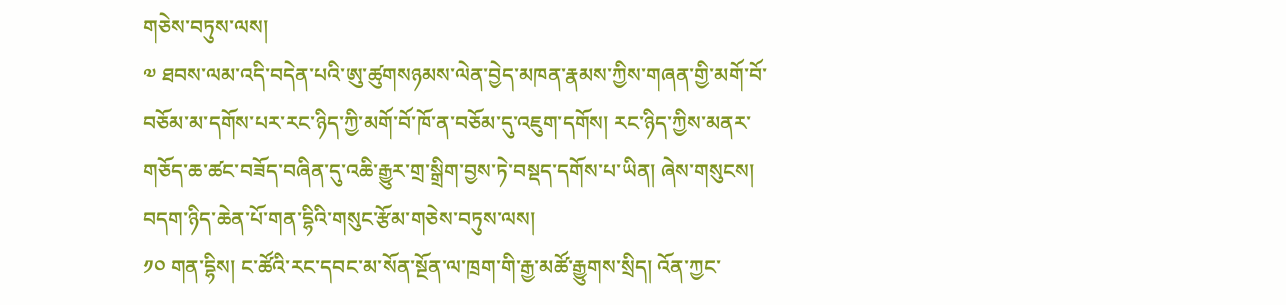གཅེས་བཏུས་ལས།
༧ ཐབས་ལམ་འདི་བདེན་པའི་ཨུ་ཚུགསཉམས་ལེན་བྱེད་མཁན་རྣམས་ཀྱིས་གཞན་གྱི་མགོ་བོ་བཅོམ་མ་དགོས་པར་རང་ཉིད་ཀྱི་མགོ་བོ་ཁོ་ན་བཅོམ་དུ་འཇུག་དགོས། རང་ཉིད་ཀྱིས་མནར་གཅོད་ཆ་ཚང་བཟོད་བཞིན་དུ་འཆི་རྒྱུར་གྲ་སྒྲིག་བྱས་ཏེ་བསྡད་དགོས་པ་ཡིན། ཞེས་གསུངས། བདག་ཉིད་ཆེན་པོ་གན་དྷིའི་གསུང་རྩོམ་གཅེས་བཏུས་ལས།
༡༠ གན་དྷིས། ང་ཚོའི་རང་དབང་མ་སོན་སྔོན་ལ་ཁྲག་གི་རྒྱ་མཚོ་རྒྱུགས་སྲིད། འོན་ཀྱང་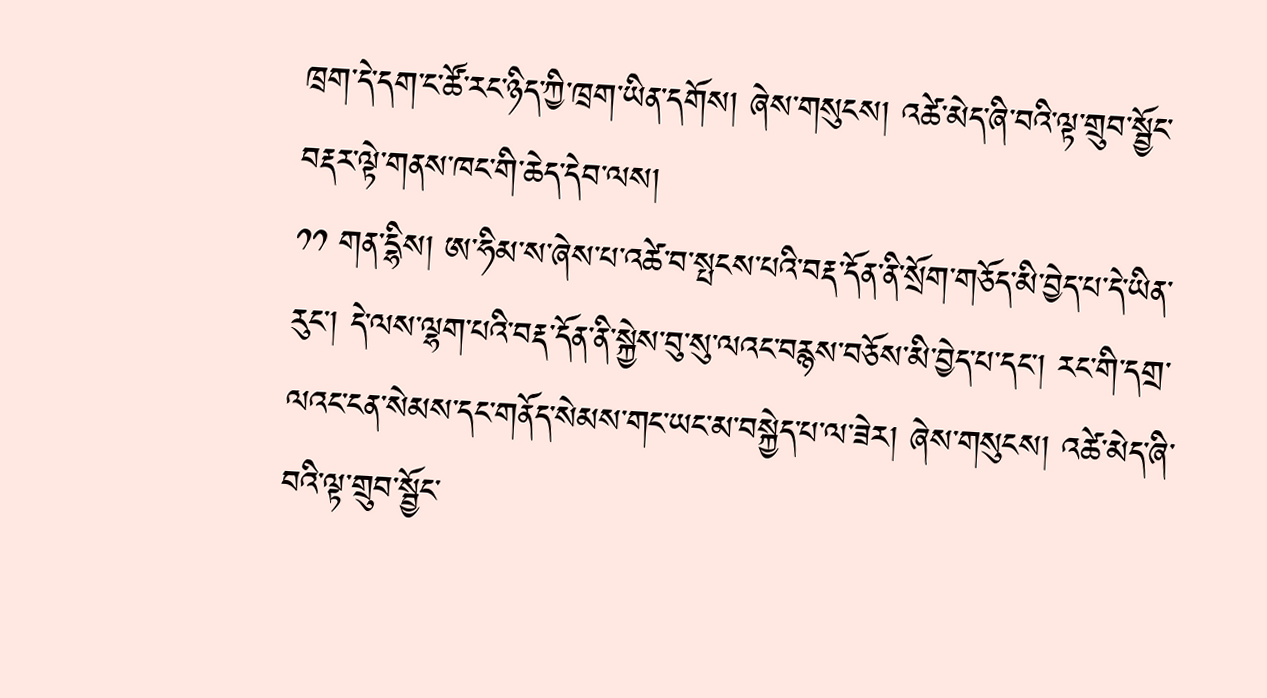ཁྲག་དེ་དག་ང་ཚོ་རང་ཉིད་ཀྱི་ཁྲག་ཡིན་དགོས། ཞེས་གསུངས། འཚེ་མེད་ཞི་བའི་ལྟ་གྲུབ་སྦྱོང་བརྡར་ལྟེ་གནས་ཁང་གི་ཆེད་དེབ་ལས།
༡༡ གན་དྷིས། ཨ་ཧིམ་ས་ཞེས་པ་འཚེ་བ་སྤངས་པའི་བརྡ་དོན་ནི་སྲོག་གཅོད་མི་བྱེད་པ་དེ་ཡིན་རུང་། དེ་ལས་ལྷག་པའི་བརྡ་དོན་ནི་སྐྱེས་བུ་སུ་ལའང་བརྙས་བཅོས་མི་བྱེད་པ་དང་། རང་གི་དགྲ་ལའང་ངན་སེམས་དང་གནོད་སེམས་གང་ཡང་མ་བསྐྱེད་པ་ལ་ཟེར། ཞེས་གསུངས། འཚེ་མེད་ཞི་བའི་ལྟ་གྲུབ་སྦྱོང་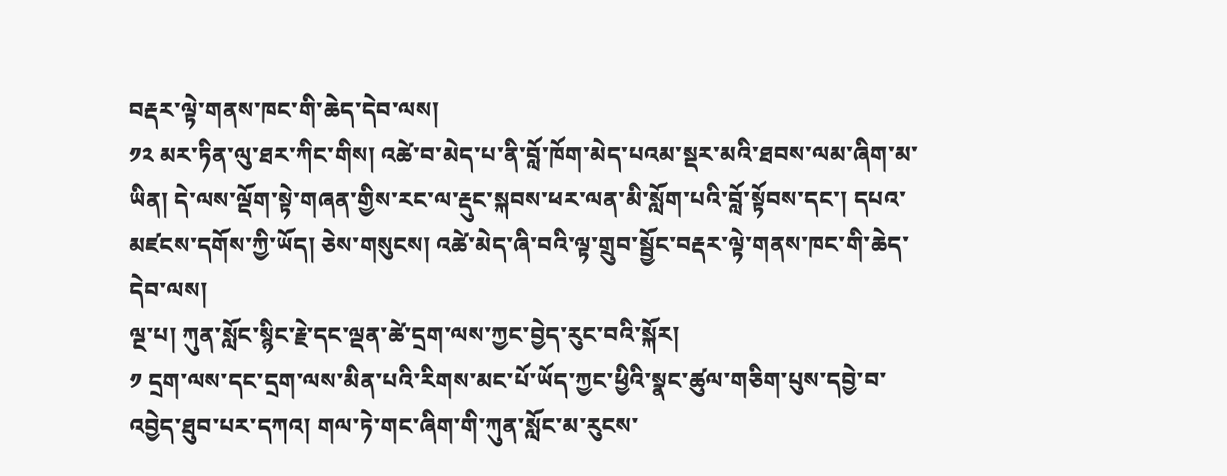བརྡར་ལྟེ་གནས་ཁང་གི་ཆེད་དེབ་ལས།
༡༢ མར་ཏིན་ལུ་ཐར་ཀིང་གིས། འཚེ་བ་མེད་པ་ནི་བློ་ཁོག་མེད་པའམ་སྡར་མའི་ཐབས་ལམ་ཞིག་མ་ཡིན། དེ་ལས་ལྡོག་སྟེ་གཞན་གྱིས་རང་ལ་རྡུང་སྐབས་ཕར་ལན་མི་སློག་པའི་བློ་སྟོབས་དང་། དཔའ་མཛངས་དགོས་ཀྱི་ཡོད། ཅེས་གསུངས། འཚེ་མེད་ཞི་བའི་ལྟ་གྲུབ་སྦྱོང་བརྡར་ལྟེ་གནས་ཁང་གི་ཆེད་དེབ་ལས།
ལྔ་པ། ཀུན་སློང་སྙིང་རྗེ་དང་ལྡན་ཚེ་དྲག་ལས་ཀྱང་བྱེད་རུང་བའི་སྐོར།
༡ དྲག་ལས་དང་དྲག་ལས་མིན་པའི་རིགས་མང་པོ་ཡོད་ཀྱང་ཕྱིའི་སྣང་ཚུལ་གཅིག་པུས་དབྱེ་བ་འབྱེད་ཐུབ་པར་དཀའ། གལ་ཏེ་གང་ཞིག་གི་ཀུན་སློང་མ་རུངས་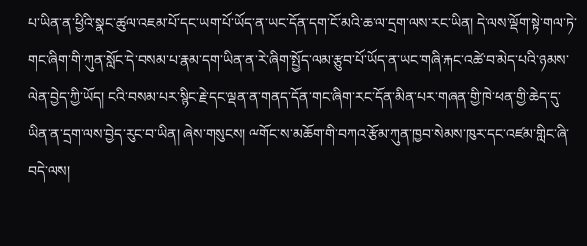པ་ཡིན་ན་ཕྱིའི་སྣང་ཚུལ་འཇམ་པོ་དང་ཡག་པོ་ཡོད་ན་ཡང་དོན་དག་ངོ་མའི་ཆ་ལ་དྲག་ལས་རང་ཡིན། དེ་ལས་ལྡོག་སྟེ་གལ་ཏེ་གང་ཞིག་གི་ཀུན་སློང་དེ་བསམ་པ་རྣམ་དག་ཡིན་ན་རེ་ཞིག་སྤྱོད་ལམ་རྩུབ་པོ་ཡོད་ན་ཡང་གཞི་རྐང་འཚེ་བ་མེད་པའི་ཉམས་ལེན་བྱེད་ཀྱི་ཡོད། ངའི་བསམ་པར་སྙིང་རྗེ་དང་ལྡན་ན་གནད་དོན་གང་ཞིག་རང་དོན་མིན་པར་གཞན་གྱི་ཁེ་ཕན་གྱི་ཆེད་དུ་ཡིན་ན་དྲག་ལས་བྱེད་རུང་བ་ཡིན། ཞེས་གསུངས། ྋགོང་ས་མཆོག་གི་བཀའ་རྩོམ་ཀུན་ཁྱབ་སེམས་ཁུར་དང་འཛམ་གླིང་ཞི་བདེ་ལས།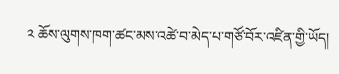༢ ཆོས་ལུགས་ཁག་ཚང་མས་འཚེ་བ་མེད་པ་གཙོ་བོར་འཛིན་གྱི་ཡོད།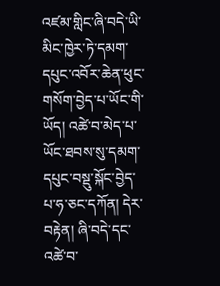འཛམ་གླིང་ཞི་བདེ་ཡི་མིང་ཁྱེར་ཏེ་དམག་དཔུང་འབོར་ཆེན་ཕུང་གསོག་བྱེད་པ་ཡོང་གི་ཡོད། འཚེ་བ་མེད་པ་ཡོང་ཐབས་སུ་དམག་དཔུང་བསྡུ་སྐོང་བྱེད་པ་ཧ་ཅང་དཀོན། དེར་བརྟེན། ཞི་བདེ་དང་འཚེ་བ་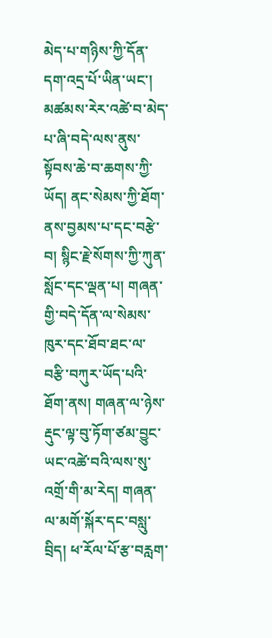མེད་པ་གཉིས་ཀྱི་དོན་དག་འདྲ་པོ་ཡིན་ཡང་། མཚམས་རེར་འཚེ་བ་མེད་པ་ཞི་བདེ་ལས་ནུས་སྟོབས་ཆེ་བ་ཆགས་ཀྱི་ཡོད། ནང་སེམས་ཀྱི་ཐོག་ནས་བྱམས་པ་དང་བརྩེ་བ། སྙིང་རྗེ་སོགས་ཀྱི་ཀུན་སློང་དང་ལྡན་པ། གཞན་གྱི་བདེ་དོན་ལ་སེམས་ཁུར་དང་ཐོབ་ཐང་ལ་བརྩི་བཀུར་ཡོད་པའི་ཐོག་ནས། གཞན་ལ་ཉེས་རྡུང་ལྟ་བུ་ཏོག་ཙམ་བྱུང་ཡང་འཚེ་བའི་ལས་སུ་འགྲོ་གི་མ་རེད། གཞན་ལ་མགོ་སྐོར་དང་བསླུ་བྲིད། ཕ་རོལ་པོ་རྩ་བརླག་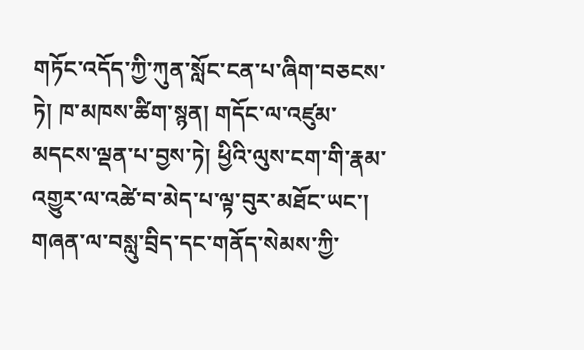གཏོང་འདོད་ཀྱི་ཀུན་སློང་ངན་པ་ཞིག་བཅངས་ཏེ། ཁ་མཁས་ཚིག་སྙན། གདོང་ལ་འཛུམ་མདངས་ལྡན་པ་བྱས་ཏེ། ཕྱིའི་ལུས་ངག་གི་རྣམ་འགྱུར་ལ་འཚེ་བ་མེད་པ་ལྟ་བུར་མཐོང་ཡང་། གཞན་ལ་བསླུ་བྲིད་དང་གནོད་སེམས་ཀྱི་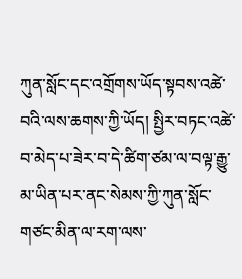ཀུན་སློང་དང་འགྲོགས་ཡོད་སྟབས་འཚེ་བའི་ལས་ཆགས་ཀྱི་ཡོད། སྤྱིར་བཏང་འཚེ་བ་མེད་པ་ཟེར་བ་དེ་ཚིག་ཙམ་ལ་བལྟ་རྒྱུ་མ་ཡིན་པར་ནང་སེམས་ཀྱི་ཀུན་སློང་གཙང་མིན་ལ་རག་ལས་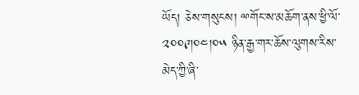ཡོད། ཅེས་གསུངས། ྋགོང་ས་མཆོག་ནས་ཕྱི་ལོ་ ༢༠༠༩།༠༤།༠༥ ཉིན་རྒྱ་གར་ཆོས་ལུགས་རིས་མེད་ཀྱི་ཞི་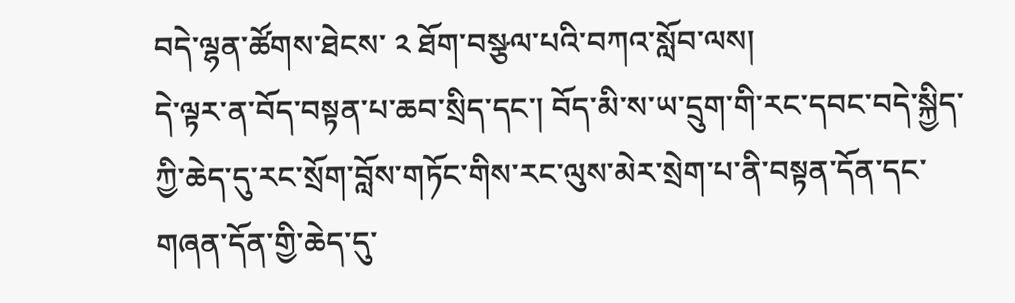བདེ་ལྷན་ཚོགས་ཐེངས་ ༢ ཐོག་བསྩལ་པའི་བཀའ་སློབ་ལས།
དེ་ལྟར་ན་བོད་བསྟན་པ་ཆབ་སྲིད་དང་། བོད་མི་ས་ཡ་དྲུག་གི་རང་དབང་བདེ་སྐྱིད་ཀྱི་ཆེད་དུ་རང་སྲོག་བློས་གཏོང་གིས་རང་ལུས་མེར་སྲེག་པ་ནི་བསྟན་དོན་དང་གཞན་དོན་གྱི་ཆེད་དུ་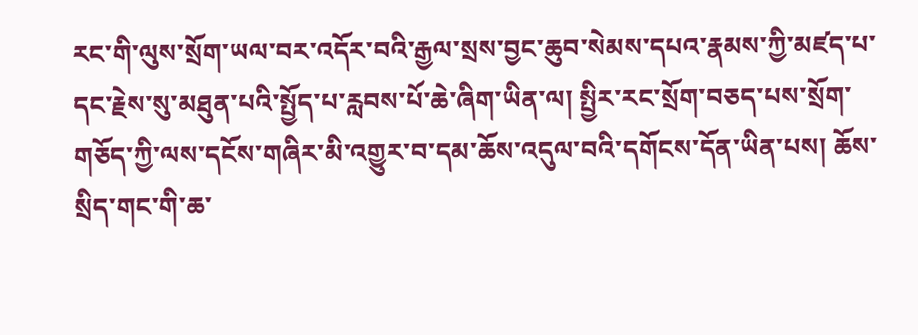རང་གི་ལུས་སྲོག་ཡལ་བར་འདོར་བའི་རྒྱལ་སྲས་བྱང་ཆུབ་སེམས་དཔའ་རྣམས་ཀྱི་མཛད་པ་དང་རྗེས་སུ་མཐུན་པའི་སྤྱོད་པ་རླབས་པོ་ཆེ་ཞིག་ཡིན་ལ། སྤྱིར་རང་སྲོག་བཅད་པས་སྲོག་གཅོད་ཀྱི་ལས་དངོས་གཞིར་མི་འགྱུར་བ་དམ་ཆོས་འདུལ་བའི་དགོངས་དོན་ཡིན་པས། ཆོས་སྲིད་གང་གི་ཆ་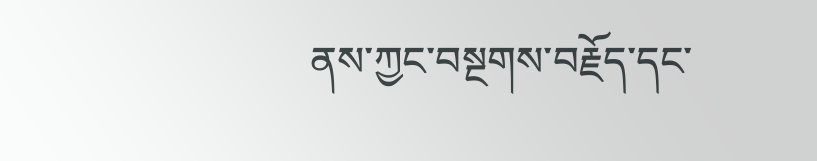ནས་ཀྱང་བསྔགས་བརྗོད་དང་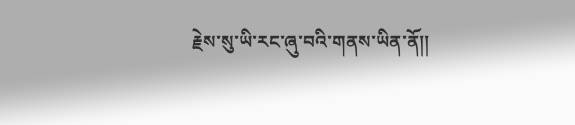རྗེས་སུ་ཡི་རང་ཞུ་བའི་གནས་ཡིན་ནོ།།